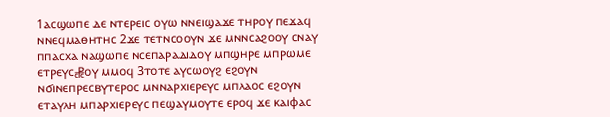1ⲁⲥϣⲱⲡⲉ ⲇⲉ ⲛⲧⲉⲣⲉⲓⲥ ⲟⲩⲱ ⲛⲛⲉⲓϣⲁϫⲉ ⲧⲏⲣⲟⲩ ⲡⲉϫⲁϥ ⲛⲛⲉϥⲙⲁⲑⲏⲧⲏⲥ 2ϫⲉ ⲧⲉⲧⲛⲥⲟⲟⲩⲛ ϫⲉ ⲙⲛⲛⲥⲁϩⲟⲟⲩ ⲥⲛⲁⲩ ⲡⲡⲁⲥⲭⲁ ⲛⲁϣⲱⲡⲉ ⲛⲥⲉⲡⲁⲣⲁⲇⲓⲇⲟⲩ ⲙⲡϣⲏⲣⲉ ⲙⲡⲣⲱⲙⲉ ⲉⲧⲣⲉⲩⲥ⳧ⲟⲩ ⲙⲙⲟϥ 3ⲧⲟⲧⲉ ⲁⲩⲥⲱⲟⲩϩ ⲉϩⲟⲩⲛ ⲛϭⲓⲛⲉⲡⲣⲉⲥⲃⲩⲧⲉⲣⲟⲥ ⲙⲛⲛⲁⲣⲭⲓⲉⲣⲉⲩⲥ ⲙⲡⲗⲁⲟⲥ ⲉϩⲟⲩⲛ ⲉⲧⲁⲩⲗⲏ ⲙⲡⲁⲣⲭⲓⲉⲣⲉⲩⲥ ⲡⲉϣⲁⲩⲙⲟⲩⲧⲉ ⲉⲣⲟϥ ϫⲉ ⲕⲁⲓⲫⲁⲥ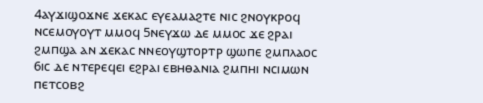4ⲁⲩϫⲓϣⲟϫⲛⲉ ϫⲉⲕⲁⲥ ⲉⲩⲉⲁⲙⲁϩⲧⲉ ⲛⲓⲥ ϩⲛⲟⲩⲕⲣⲟϥ ⲛⲥⲉⲙⲟⲩⲟⲩⲧ ⲙⲙⲟϥ 5ⲛⲉⲩϫⲱ ⲇⲉ ⲙⲙⲟⲥ ϫⲉ ϩⲣⲁⲓ ϩⲙⲡϣⲁ ⲁⲛ ϫⲉⲕⲁⲥ ⲛⲛⲉⲟⲩϣⲧⲟⲣⲧⲣ ϣⲱⲡⲉ ϩⲙⲡⲗⲁⲟⲥ 6ⲓⲥ ⲇⲉ ⲛⲧⲉⲣⲉϥⲉⲓ ⲉϩⲣⲁⲓ ⲉⲃⲏⲑⲁⲛⲓⲁ ϩⲙⲡⲏⲓ ⲛⲥⲓⲙⲱⲛ ⲡⲉⲧⲥⲟⲃϩ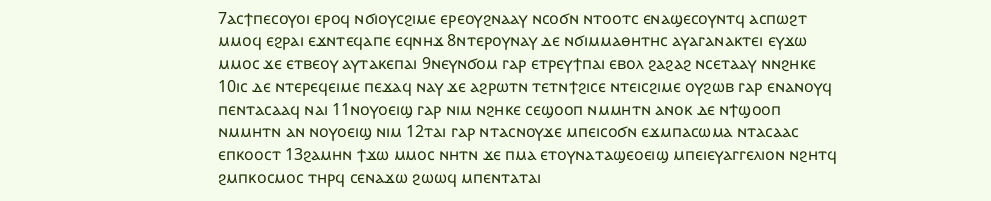7ⲁⲥϯⲡⲉⲥⲟⲩⲟⲓ ⲉⲣⲟϥ ⲛϭⲓⲟⲩⲥϩⲓⲙⲉ ⲉⲣⲉⲟⲩϩⲛⲁⲁⲩ ⲛⲥⲟϭⲛ ⲛⲧⲟⲟⲧⲥ ⲉⲛⲁϣⲉⲥⲟⲩⲛⲧϥ ⲁⲥⲡⲱϩⲧ ⲙⲙⲟϥ ⲉϩⲣⲁⲓ ⲉϫⲛⲧⲉϥⲁⲡⲉ ⲉϥⲛⲏϫ 8ⲛⲧⲉⲣⲟⲩⲛⲁⲩ ⲇⲉ ⲛϭⲓⲙⲙⲁⲑⲏⲧⲏⲥ ⲁⲩⲁⲅⲁⲛⲁⲕⲧⲉⲓ ⲉⲩϫⲱ ⲙⲙⲟⲥ ϫⲉ ⲉⲧⲃⲉⲟⲩ ⲁⲩⲧⲁⲕⲉⲡⲁⲓ 9ⲛⲉⲩⲛϭⲟⲙ ⲅⲁⲣ ⲉⲧⲣⲉⲩϯⲡⲁⲓ ⲉⲃⲟⲗ ϩⲁϩⲁϩ ⲛⲥⲉⲧⲁⲁⲩ ⲛⲛϩⲏⲕⲉ 10ⲓⲥ ⲇⲉ ⲛⲧⲉⲣⲉϥⲉⲓⲙⲉ ⲡⲉϫⲁϥ ⲛⲁⲩ ϫⲉ ⲁϩⲣⲱⲧⲛ ⲧⲉⲧⲛϯϩⲓⲥⲉ ⲛⲧⲉⲓⲥϩⲓⲙⲉ ⲟⲩϩⲱⲃ ⲅⲁⲣ ⲉⲛⲁⲛⲟⲩϥ ⲡⲉⲛⲧⲁⲥⲁⲁϥ ⲛⲁⲓ 11ⲛⲟⲩⲟⲉⲓϣ ⲅⲁⲣ ⲛⲓⲙ ⲛϩⲏⲕⲉ ⲥⲉϣⲟⲟⲡ ⲛⲙⲙⲏⲧⲛ ⲁⲛⲟⲕ ⲇⲉ ⲛϯϣⲟⲟⲡ ⲛⲙⲙⲏⲧⲛ ⲁⲛ ⲛⲟⲩⲟⲉⲓϣ ⲛⲓⲙ 12ⲧⲁⲓ ⲅⲁⲣ ⲛⲧⲁⲥⲛⲟⲩϫⲉ ⲙⲡⲉⲓⲥⲟϭⲛ ⲉϫⲙⲡⲁⲥⲱⲙⲁ ⲛⲧⲁⲥⲁⲁⲥ ⲉⲡⲕⲟⲟⲥⲧ 13ϩⲁⲙⲏⲛ ϯϫⲱ ⲙⲙⲟⲥ ⲛⲏⲧⲛ ϫⲉ ⲡⲙⲁ ⲉⲧⲟⲩⲛⲁⲧⲁϣⲉⲟⲉⲓϣ ⲙⲡⲉⲓⲉⲩⲁⲅⲅⲉⲗⲓⲟⲛ ⲛϩⲏⲧϥ ϩⲙⲡⲕⲟⲥⲙⲟⲥ ⲧⲏⲣϥ ⲥⲉⲛⲁϫⲱ ϩⲱⲱϥ ⲙⲡⲉⲛⲧⲁⲧⲁⲓ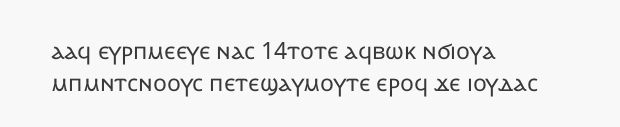ⲁⲁϥ ⲉⲩⲣⲡⲙⲉⲉⲩⲉ ⲛⲁⲥ 14ⲧⲟⲧⲉ ⲁϥⲃⲱⲕ ⲛϭⲓⲟⲩⲁ ⲙⲡⲙⲛⲧⲥⲛⲟⲟⲩⲥ ⲡⲉⲧⲉϣⲁⲩⲙⲟⲩⲧⲉ ⲉⲣⲟϥ ϫⲉ ⲓⲟⲩⲇⲁⲥ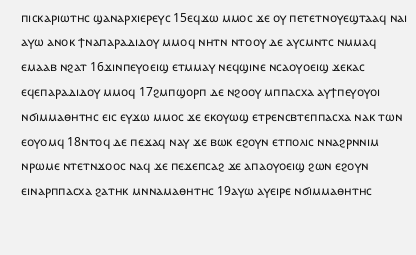ⲡⲓⲥⲕⲁⲣⲓⲱⲧⲏⲥ ϣⲁⲛⲁⲣⲭⲓⲉⲣⲉⲩⲥ 15ⲉϥϫⲱ ⲙⲙⲟⲥ ϫⲉ ⲟⲩ ⲡⲉⲧⲉⲧⲛⲟⲩⲉϣⲧⲁⲁϥ ⲛⲁⲓ ⲁⲩⲱ ⲁⲛⲟⲕ ϯⲛⲁⲡⲁⲣⲁⲇⲓⲇⲟⲩ ⲙⲙⲟϥ ⲛⲏⲧⲛ ⲛⲧⲟⲟⲩ ⲇⲉ ⲁⲩⲥⲙⲛⲧⲥ ⲛⲙⲙⲁϥ ⲉⲙⲁⲁⲃ ⲛϩⲁⲧ 16ϫⲓⲛⲡⲉⲩⲟⲉⲓϣ ⲉⲧⲙⲙⲁⲩ ⲛⲉϥϣⲓⲛⲉ ⲛⲥⲁⲟⲩⲟⲉⲓϣ ϫⲉⲕⲁⲥ ⲉϥⲉⲡⲁⲣⲁⲇⲓⲇⲟⲩ ⲙⲙⲟϥ 17ϩⲙⲡϣⲟⲣⲡ ⲇⲉ ⲛϩⲟⲟⲩ ⲙⲡⲡⲁⲥⲭⲁ ⲁⲩϯⲡⲉⲩⲟⲩⲟⲓ ⲛϭⲓⲙⲙⲁⲑⲏⲧⲏⲥ ⲉⲓⲥ ⲉⲩϫⲱ ⲙⲙⲟⲥ ϫⲉ ⲉⲕⲟⲩⲱϣ ⲉⲧⲣⲉⲛⲥⲃⲧⲉⲡⲡⲁⲥⲭⲁ ⲛⲁⲕ ⲧⲱⲛ ⲉⲟⲩⲟⲙϥ 18ⲛⲧⲟϥ ⲇⲉ ⲡⲉϫⲁϥ ⲛⲁⲩ ϫⲉ ⲃⲱⲕ ⲉϩⲟⲩⲛ ⲉⲧⲡⲟⲗⲓⲥ ⲛⲛⲁϩⲣⲛⲛⲓⲙ ⲛⲣⲱⲙⲉ ⲛⲧⲉⲧⲛϫⲟⲟⲥ ⲛⲁϥ ϫⲉ ⲡⲉϫⲉⲡⲥⲁϩ ϫⲉ ⲁⲡⲁⲟⲩⲟⲉⲓϣ ϩⲱⲛ ⲉϩⲟⲩⲛ ⲉⲓⲛⲁⲣⲡⲡⲁⲥⲭⲁ ϩⲁⲧⲏⲕ ⲙⲛⲛⲁⲙⲁⲑⲏⲧⲏⲥ 19ⲁⲩⲱ ⲁⲩⲉⲓⲣⲉ ⲛϭⲓⲙⲙⲁⲑⲏⲧⲏⲥ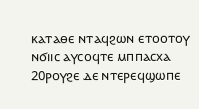ⲕⲁⲧⲁⲑⲉ ⲛⲧⲁϥϩⲱⲛ ⲉⲧⲟⲟⲧⲟⲩ ⲛϭⲓⲓⲥ ⲁⲩⲥⲟϥⲧⲉ ⲙⲡⲡⲁⲥⲭⲁ 20ⲣⲟⲩϩⲉ ⲇⲉ ⲛⲧⲉⲣⲉϥϣⲱⲡⲉ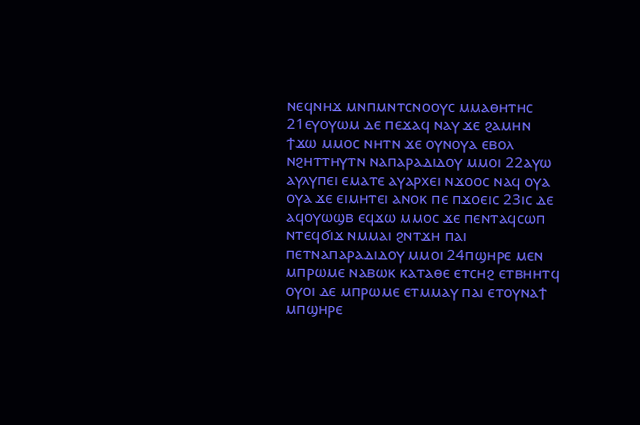ⲛⲉϥⲛⲏϫ ⲙⲛⲡⲙⲛⲧⲥⲛⲟⲟⲩⲥ ⲙⲙⲁⲑⲏⲧⲏⲥ 21ⲉⲩⲟⲩⲱⲙ ⲇⲉ ⲡⲉϫⲁϥ ⲛⲁⲩ ϫⲉ ϩⲁⲙⲏⲛ ϯϫⲱ ⲙⲙⲟⲥ ⲛⲏⲧⲛ ϫⲉ ⲟⲩⲛⲟⲩⲁ ⲉⲃⲟⲗ ⲛϩⲏⲧⲧⲏⲩⲧⲛ ⲛⲁⲡⲁⲣⲁⲇⲓⲇⲟⲩ ⲙⲙⲟⲓ 22ⲁⲩⲱ ⲁⲩⲗⲩⲡⲉⲓ ⲉⲙⲁⲧⲉ ⲁⲩⲁⲣⲭⲉⲓ ⲛϫⲟⲟⲥ ⲛⲁϥ ⲟⲩⲁ ⲟⲩⲁ ϫⲉ ⲉⲓⲙⲏⲧⲉⲓ ⲁⲛⲟⲕ ⲡⲉ ⲡϫⲟⲉⲓⲥ 23ⲓⲥ ⲇⲉ ⲁϥⲟⲩⲱϣⲃ ⲉϥϫⲱ ⲙⲙⲟⲥ ϫⲉ ⲡⲉⲛⲧⲁϥⲥⲱⲡ ⲛⲧⲉϥϭⲓϫ ⲛⲙⲙⲁⲓ ϩⲛⲧϫⲏ ⲡⲁⲓ ⲡⲉⲧⲛⲁⲡⲁⲣⲁⲇⲓⲇⲟⲩ ⲙⲙⲟⲓ 24ⲡϣⲏⲣⲉ ⲙⲉⲛ ⲙⲡⲣⲱⲙⲉ ⲛⲁⲃⲱⲕ ⲕⲁⲧⲁⲑⲉ ⲉⲧⲥⲏϩ ⲉⲧⲃⲏⲏⲧϥ ⲟⲩⲟⲓ ⲇⲉ ⲙⲡⲣⲱⲙⲉ ⲉⲧⲙⲙⲁⲩ ⲡⲁⲓ ⲉⲧⲟⲩⲛⲁϯ ⲙⲡϣⲏⲣⲉ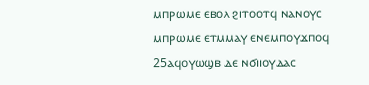ⲙⲡⲣⲱⲙⲉ ⲉⲃⲟⲗ ϩⲓⲧⲟⲟⲧϥ ⲛⲁⲛⲟⲩⲥ ⲙⲡⲣⲱⲙⲉ ⲉⲧⲙⲙⲁⲩ ⲉⲛⲉⲙⲡⲟⲩϫⲡⲟϥ 25ⲁϥⲟⲩⲱϣⲃ ⲇⲉ ⲛϭⲓⲓⲟⲩⲇⲁⲥ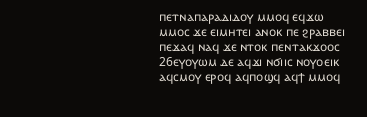ⲡⲉⲧⲛⲁⲡⲁⲣⲁⲇⲓⲇⲟⲩ ⲙⲙⲟϥ ⲉϥϫⲱ ⲙⲙⲟⲥ ϫⲉ ⲉⲓⲙⲏⲧⲉⲓ ⲁⲛⲟⲕ ⲡⲉ ϩⲣⲁⲃⲃⲉⲓ ⲡⲉϫⲁϥ ⲛⲁϥ ϫⲉ ⲛⲧⲟⲕ ⲡⲉⲛⲧⲁⲕϫⲟⲟⲥ 26ⲉⲩⲟⲩⲱⲙ ⲇⲉ ⲁϥϫⲓ ⲛϭⲓⲓⲥ ⲛⲟⲩⲟⲉⲓⲕ ⲁϥⲥⲙⲟⲩ ⲉⲣⲟϥ ⲁϥⲡⲟϣϥ ⲁϥϯ ⲙⲙⲟϥ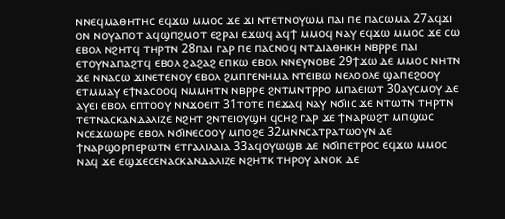ⲛⲛⲉϥⲙⲁⲑⲏⲧⲏⲥ ⲉϥϫⲱ ⲙⲙⲟⲥ ϫⲉ ϫⲓ ⲛⲧⲉⲧⲛⲟⲩⲱⲙ ⲡⲁⲓ ⲡⲉ ⲡⲁⲥⲱⲙⲁ 27ⲁϥϫⲓ ⲟⲛ ⲛⲟⲩⲁⲡⲟⲧ ⲁϥϣⲡϩⲙⲟⲧ ⲉϩⲣⲁⲓ ⲉϫⲱϥ ⲁϥϯ ⲙⲙⲟϥ ⲛⲁⲩ ⲉϥϫⲱ ⲙⲙⲟⲥ ϫⲉ ⲥⲱ ⲉⲃⲟⲗ ⲛϩⲏⲧϥ ⲧⲏⲣⲧⲛ 28ⲡⲁⲓ ⲅⲁⲣ ⲡⲉ ⲡⲁⲥⲛⲟϥ ⲛⲧⲇⲓⲁⲑⲏⲕⲏ ⲛⲃⲣⲣⲉ ⲡⲁⲓ ⲉⲧⲟⲩⲛⲁⲡⲁϩⲧϥ ⲉⲃⲟⲗ ϩⲁϩⲁϩ ⲉⲡⲕⲱ ⲉⲃⲟⲗ ⲛⲛⲉⲩⲛⲟⲃⲉ 29ϯϫⲱ ⲇⲉ ⲙⲙⲟⲥ ⲛⲏⲧⲛ ϫⲉ ⲛⲛⲁⲥⲱ ϫⲓⲛⲉⲧⲉⲛⲟⲩ ⲉⲃⲟⲗ ϩⲙⲡⲅⲉⲛⲏⲙⲁ ⲛⲧⲉⲓⲃⲱ ⲛⲉⲗⲟⲟⲗⲉ ϣⲁⲡⲉϩⲟⲟⲩ ⲉⲧⲙⲙⲁⲩ ⲉϯⲛⲁⲥⲟⲟϥ ⲛⲙⲙⲏⲧⲛ ⲛⲃⲣⲣⲉ ϩⲛⲧⲙⲛⲧⲣⲣⲟ ⲙⲡⲁⲉⲓⲱⲧ 30ⲁⲩⲥⲙⲟⲩ ⲇⲉ ⲁⲩⲉⲓ ⲉⲃⲟⲗ ⲉⲡⲧⲟⲟⲩ ⲛⲛϫⲟⲉⲓⲧ 31ⲧⲟⲧⲉ ⲡⲉϫⲁϥ ⲛⲁⲩ ⲛϭⲓⲓⲥ ϫⲉ ⲛⲧⲱⲧⲛ ⲧⲏⲣⲧⲛ ⲧⲉⲧⲛⲁⲥⲕⲁⲛⲇⲁⲗⲓⲍⲉ ⲛϩⲏⲧ ϩⲛⲧⲉⲓⲟⲩϣⲏ ϥⲥⲏϩ ⲅⲁⲣ ϫⲉ ϯⲛⲁⲣⲱϩⲧ ⲙⲡϣⲱⲥ ⲛⲥⲉϫⲱⲱⲣⲉ ⲉⲃⲟⲗ ⲛϭⲓⲛⲉⲥⲟⲟⲩ ⲙⲡⲟϩⲉ 32ⲙⲛⲛⲥⲁⲧⲣⲁⲧⲱⲟⲩⲛ ⲇⲉ ϯⲛⲁⲣϣⲟⲣⲡⲉⲣⲱⲧⲛ ⲉⲧⲅⲁⲗⲓⲗⲁⲓⲁ 33ⲁϥⲟⲩⲱϣⲃ ⲇⲉ ⲛϭⲓⲡⲉⲧⲣⲟⲥ ⲉϥϫⲱ ⲙⲙⲟⲥ ⲛⲁϥ ϫⲉ ⲉϣϫⲉⲥⲉⲛⲁⲥⲕⲁⲛⲇⲁⲗⲓⲍⲉ ⲛϩⲏⲧⲕ ⲧⲏⲣⲟⲩ ⲁⲛⲟⲕ ⲇⲉ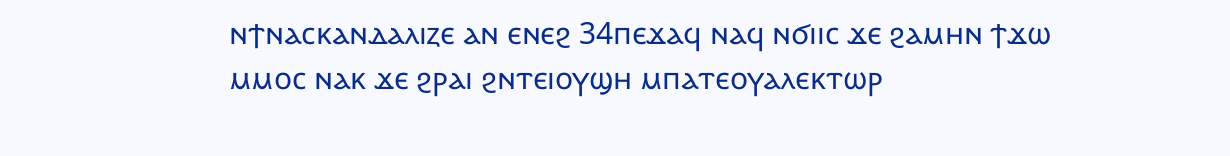ⲛϯⲛⲁⲥⲕⲁⲛⲇⲁⲗⲓⲍⲉ ⲁⲛ ⲉⲛⲉϩ 34ⲡⲉϫⲁϥ ⲛⲁϥ ⲛϭⲓⲓⲥ ϫⲉ ϩⲁⲙⲏⲛ ϯϫⲱ ⲙⲙⲟⲥ ⲛⲁⲕ ϫⲉ ϩⲣⲁⲓ ϩⲛⲧⲉⲓⲟⲩϣⲏ ⲙⲡⲁⲧⲉⲟⲩⲁⲗⲉⲕⲧⲱⲣ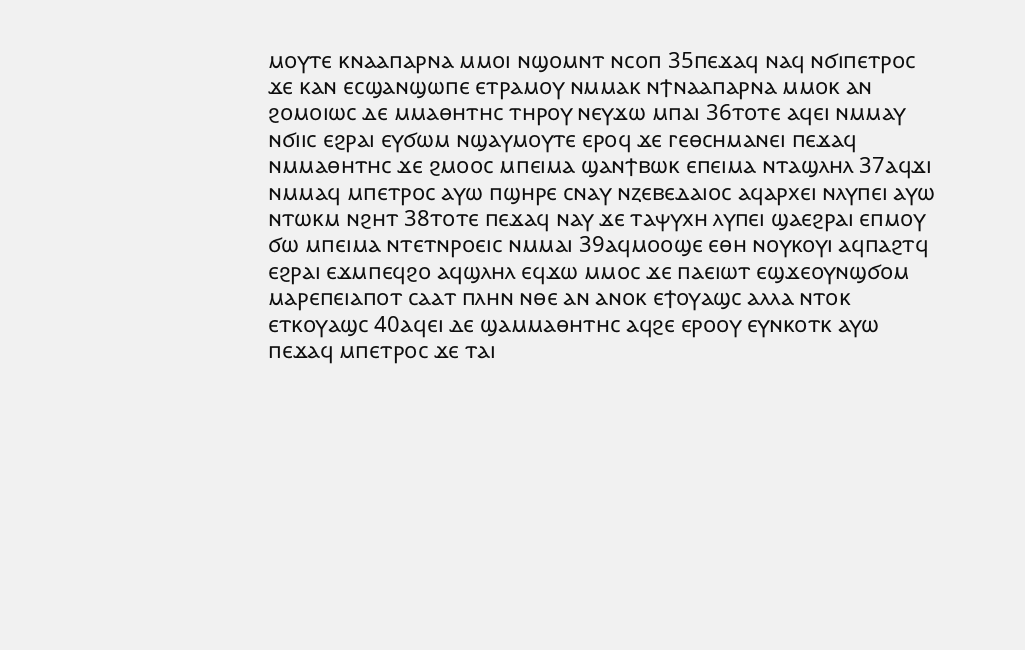ⲙⲟⲩⲧⲉ ⲕⲛⲁⲁⲡⲁⲣⲛⲁ ⲙⲙⲟⲓ ⲛϣⲟⲙⲛⲧ ⲛⲥⲟⲡ 35ⲡⲉϫⲁϥ ⲛⲁϥ ⲛϭⲓⲡⲉⲧⲣⲟⲥ ϫⲉ ⲕⲁⲛ ⲉⲥϣⲁⲛϣⲱⲡⲉ ⲉⲧⲣⲁⲙⲟⲩ ⲛⲙⲙⲁⲕ ⲛϯⲛⲁⲁⲡⲁⲣⲛⲁ ⲙⲙⲟⲕ ⲁⲛ ϩⲟⲙⲟⲓⲱⲥ ⲇⲉ ⲙⲙⲁⲑⲏⲧⲏⲥ ⲧⲏⲣⲟⲩ ⲛⲉⲩϫⲱ ⲙⲡⲁⲓ 36ⲧⲟⲧⲉ ⲁϥⲉⲓ ⲛⲙⲙⲁⲩ ⲛϭⲓⲓⲥ ⲉϩⲣⲁⲓ ⲉⲩϭⲱⲙ ⲛϣⲁⲩⲙⲟⲩⲧⲉ ⲉⲣⲟϥ ϫⲉ ⲅⲉⲑⲥⲏⲙⲁⲛⲉⲓ ⲡⲉϫⲁϥ ⲛⲙⲙⲁⲑⲏⲧⲏⲥ ϫⲉ ϩⲙⲟⲟⲥ ⲙⲡⲉⲓⲙⲁ ϣⲁⲛϯⲃⲱⲕ ⲉⲡⲉⲓⲙⲁ ⲛⲧⲁϣⲗⲏⲗ 37ⲁϥϫⲓ ⲛⲙⲙⲁϥ ⲙⲡⲉⲧⲣⲟⲥ ⲁⲩⲱ ⲡϣⲏⲣⲉ ⲥⲛⲁⲩ ⲛⲍⲉⲃⲉⲇⲁⲓⲟⲥ ⲁϥⲁⲣⲭⲉⲓ ⲛⲗⲩⲡⲉⲓ ⲁⲩⲱ ⲛⲧⲱⲕⲙ ⲛϩⲏⲧ 38ⲧⲟⲧⲉ ⲡⲉϫⲁϥ ⲛⲁⲩ ϫⲉ ⲧⲁⲯⲩⲭⲏ ⲗⲩⲡⲉⲓ ϣⲁⲉϩⲣⲁⲓ ⲉⲡⲙⲟⲩ ϭⲱ ⲙⲡⲉⲓⲙⲁ ⲛⲧⲉⲧⲛⲣⲟⲉⲓⲥ ⲛⲙⲙⲁⲓ 39ⲁϥⲙⲟⲟϣⲉ ⲉⲑⲏ ⲛⲟⲩⲕⲟⲩⲓ ⲁϥⲡⲁϩⲧϥ ⲉϩⲣⲁⲓ ⲉϫⲙⲡⲉϥϩⲟ ⲁϥϣⲗⲏⲗ ⲉϥϫⲱ ⲙⲙⲟⲥ ϫⲉ ⲡⲁⲉⲓⲱⲧ ⲉϣϫⲉⲟⲩⲛϣϭⲟⲙ ⲙⲁⲣⲉⲡⲉⲓⲁⲡⲟⲧ ⲥⲁⲁⲧ ⲡⲗⲏⲛ ⲛⲑⲉ ⲁⲛ ⲁⲛⲟⲕ ⲉϯⲟⲩⲁϣⲥ ⲁⲗⲗⲁ ⲛⲧⲟⲕ ⲉⲧⲕⲟⲩⲁϣⲥ 40ⲁϥⲉⲓ ⲇⲉ ϣⲁⲙⲙⲁⲑⲏⲧⲏⲥ ⲁϥϩⲉ ⲉⲣⲟⲟⲩ ⲉⲩⲛⲕⲟⲧⲕ ⲁⲩⲱ ⲡⲉϫⲁϥ ⲙⲡⲉⲧⲣⲟⲥ ϫⲉ ⲧⲁⲓ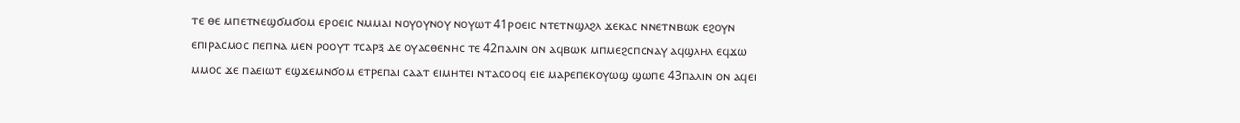ⲧⲉ ⲑⲉ ⲙⲡⲉⲧⲛⲉϣϭⲙϭⲟⲙ ⲉⲣⲟⲉⲓⲥ ⲛⲙⲙⲁⲓ ⲛⲟⲩⲟⲩⲛⲟⲩ ⲛⲟⲩⲱⲧ 41ⲣⲟⲉⲓⲥ ⲛⲧⲉⲧⲛϣⲗϩⲗ ϫⲉⲕⲁⲥ ⲛⲛⲉⲧⲛⲃⲱⲕ ⲉϩⲟⲩⲛ ⲉⲡⲓⲣⲁⲥⲙⲟⲥ ⲡⲉⲡⲛⲁ ⲙⲉⲛ ⲣⲟⲟⲩⲧ ⲧⲥⲁⲣⲝ ⲇⲉ ⲟⲩⲁⲥⲑⲉⲛⲏⲥ ⲧⲉ 42ⲡⲁⲗⲓⲛ ⲟⲛ ⲁϥⲃⲱⲕ ⲙⲡⲙⲉϩⲥⲡⲥⲛⲁⲩ ⲁϥϣⲗⲏⲗ ⲉϥϫⲱ ⲙⲙⲟⲥ ϫⲉ ⲡⲁⲉⲓⲱⲧ ⲉϣϫⲉⲙⲛϭⲟⲙ ⲉⲧⲣⲉⲡⲁⲓ ⲥⲁⲁⲧ ⲉⲓⲙⲏⲧⲉⲓ ⲛⲧⲁⲥⲟⲟϥ ⲉⲓⲉ ⲙⲁⲣⲉⲡⲉⲕⲟⲩⲱϣ ϣⲱⲡⲉ 43ⲡⲁⲗⲓⲛ ⲟⲛ ⲁϥⲉⲓ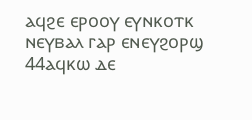ⲁϥϩⲉ ⲉⲣⲟⲟⲩ ⲉⲩⲛⲕⲟⲧⲕ ⲛⲉⲩⲃⲁⲗ ⲅⲁⲣ ⲉⲛⲉⲩϩⲟⲣϣ 44ⲁϥⲕⲱ ⲇⲉ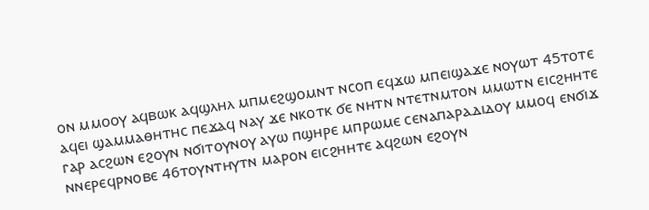ⲟⲛ ⲙⲙⲟⲟⲩ ⲁϥⲃⲱⲕ ⲁϥϣⲗⲏⲗ ⲙⲡⲙⲉϩϣⲟⲙⲛⲧ ⲛⲥⲟⲡ ⲉϥϫⲱ ⲙⲡⲉⲓϣⲁϫⲉ ⲛⲟⲩⲱⲧ 45ⲧⲟⲧⲉ ⲁϥⲉⲓ ϣⲁⲙⲙⲁⲑⲏⲧⲏⲥ ⲡⲉϫⲁϥ ⲛⲁⲩ ϫⲉ ⲛⲕⲟⲧⲕ ϭⲉ ⲛⲏⲧⲛ ⲛⲧⲉⲧⲛⲙⲧⲟⲛ ⲙⲙⲱⲧⲛ ⲉⲓⲥϩⲏⲏⲧⲉ ⲅⲁⲣ ⲁⲥϩⲱⲛ ⲉϩⲟⲩⲛ ⲛϭⲓⲧⲟⲩⲛⲟⲩ ⲁⲩⲱ ⲡϣⲏⲣⲉ ⲙⲡⲣⲱⲙⲉ ⲥⲉⲛⲁⲡⲁⲣⲁⲇⲓⲇⲟⲩ ⲙⲙⲟϥ ⲉⲛϭⲓϫ ⲛⲛⲉⲣⲉϥⲣⲛⲟⲃⲉ 46ⲧⲟⲩⲛⲧⲏⲩⲧⲛ ⲙⲁⲣⲟⲛ ⲉⲓⲥϩⲏⲏⲧⲉ ⲁϥϩⲱⲛ ⲉϩⲟⲩⲛ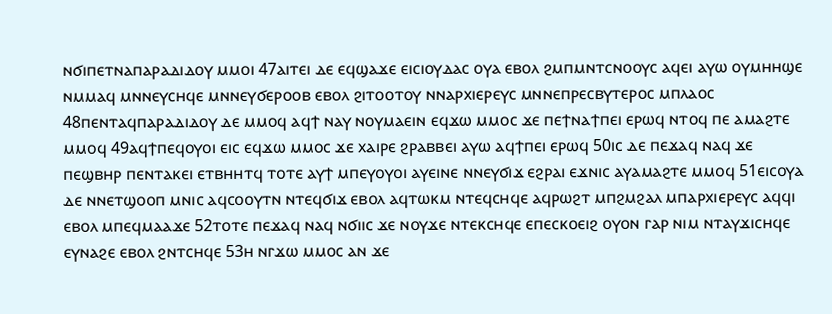ⲛϭⲓⲡⲉⲧⲛⲁⲡⲁⲣⲁⲇⲓⲇⲟⲩ ⲙⲙⲟⲓ 47ⲁⲓⲧⲉⲓ ⲇⲉ ⲉϥϣⲁϫⲉ ⲉⲓⲥⲓⲟⲩⲇⲁⲥ ⲟⲩⲁ ⲉⲃⲟⲗ ϩⲙⲡⲙⲛⲧⲥⲛⲟⲟⲩⲥ ⲁϥⲉⲓ ⲁⲩⲱ ⲟⲩⲙⲏⲏϣⲉ ⲛⲙⲙⲁϥ ⲙⲛⲛⲉⲩⲥⲏϥⲉ ⲙⲛⲛⲉⲩϭⲉⲣⲟⲟⲃ ⲉⲃⲟⲗ ϩⲓⲧⲟⲟⲧⲟⲩ ⲛⲛⲁⲣⲭⲓⲉⲣⲉⲩⲥ ⲙⲛⲛⲉⲡⲣⲉⲥⲃⲩⲧⲉⲣⲟⲥ ⲙⲡⲗⲁⲟⲥ 48ⲡⲉⲛⲧⲁϥⲡⲁⲣⲁⲇⲓⲇⲟⲩ ⲇⲉ ⲙⲙⲟϥ ⲁϥϯ ⲛⲁⲩ ⲛⲟⲩⲙⲁⲉⲓⲛ ⲉϥϫⲱ ⲙⲙⲟⲥ ϫⲉ ⲡⲉϯⲛⲁϯⲡⲉⲓ ⲉⲣⲱϥ ⲛⲧⲟϥ ⲡⲉ ⲁⲙⲁϩⲧⲉ ⲙⲙⲟϥ 49ⲁϥϯⲡⲉϥⲟⲩⲟⲓ ⲉⲓⲥ ⲉϥϫⲱ ⲙⲙⲟⲥ ϫⲉ ⲭⲁⲓⲣⲉ ϩⲣⲁⲃⲃⲉⲓ ⲁⲩⲱ ⲁϥϯⲡⲉⲓ ⲉⲣⲱϥ 50ⲓⲥ ⲇⲉ ⲡⲉϫⲁϥ ⲛⲁϥ ϫⲉ ⲡⲉϣⲃⲏⲣ ⲡⲉⲛⲧⲁⲕⲉⲓ ⲉⲧⲃⲏⲏⲧϥ ⲧⲟⲧⲉ ⲁⲩϯ ⲙⲡⲉⲩⲟⲩⲟⲓ ⲁⲩⲉⲓⲛⲉ ⲛⲛⲉⲩϭⲓϫ ⲉϩⲣⲁⲓ ⲉϫⲛⲓⲥ ⲁⲩⲁⲙⲁϩⲧⲉ ⲙⲙⲟϥ 51ⲉⲓⲥⲟⲩⲁ ⲇⲉ ⲛⲛⲉⲧϣⲟⲟⲡ ⲙⲛⲓⲥ ⲁϥⲥⲟⲟⲩⲧⲛ ⲛⲧⲉϥϭⲓϫ ⲉⲃⲟⲗ ⲁϥⲧⲱⲕⲙ ⲛⲧⲉϥⲥⲏϥⲉ ⲁϥⲣⲱϩⲧ ⲙⲡϩⲙϩⲁⲗ ⲙⲡⲁⲣⲭⲓⲉⲣⲉⲩⲥ ⲁϥϥⲓ ⲉⲃⲟⲗ ⲙⲡⲉϥⲙⲁⲁϫⲉ 52ⲧⲟⲧⲉ ⲡⲉϫⲁϥ ⲛⲁϥ ⲛϭⲓⲓⲥ ϫⲉ ⲛⲟⲩϫⲉ ⲛⲧⲉⲕⲥⲏϥⲉ ⲉⲡⲉⲥⲕⲟⲉⲓϩ ⲟⲩⲟⲛ ⲅⲁⲣ ⲛⲓⲙ ⲛⲧⲁⲩϫⲓⲥⲏϥⲉ ⲉⲩⲛⲁϩⲉ ⲉⲃⲟⲗ ϩⲛⲧⲥⲏϥⲉ 53ⲏ ⲛⲅϫⲱ ⲙⲙⲟⲥ ⲁⲛ ϫⲉ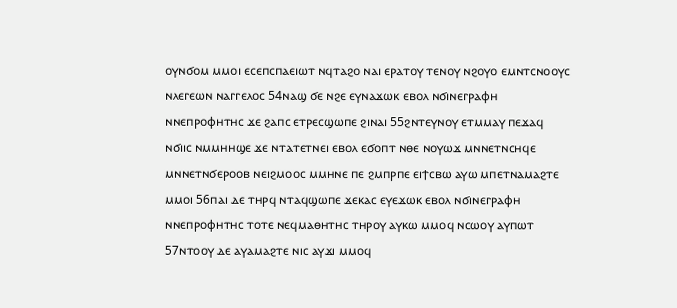ⲟⲩⲛϭⲟⲙ ⲙⲙⲟⲓ ⲉⲥⲉⲡⲥⲡⲁⲉⲓⲱⲧ ⲛϥⲧⲁϩⲟ ⲛⲁⲓ ⲉⲣⲁⲧⲟⲩ ⲧⲉⲛⲟⲩ ⲛϩⲟⲩⲟ ⲉⲙⲛⲧⲥⲛⲟⲟⲩⲥ ⲛⲗⲉⲅⲉⲱⲛ ⲛⲁⲅⲅⲉⲗⲟⲥ 54ⲛⲁϣ ϭⲉ ⲛϩⲉ ⲉⲩⲛⲁϫⲱⲕ ⲉⲃⲟⲗ ⲛϭⲓⲛⲉⲅⲣⲁⲫⲏ ⲛⲛⲉⲡⲣⲟⲫⲏⲧⲏⲥ ϫⲉ ϩⲁⲡⲥ ⲉⲧⲣⲉⲥϣⲱⲡⲉ ϩⲓⲛⲁⲓ 55ϩⲛⲧⲉⲩⲛⲟⲩ ⲉⲧⲙⲙⲁⲩ ⲡⲉϫⲁϥ ⲛϭⲓⲓⲥ ⲛⲙⲙⲏⲏϣⲉ ϫⲉ ⲛⲧⲁⲧⲉⲧⲛⲉⲓ ⲉⲃⲟⲗ ⲉϭⲟⲡⲧ ⲛⲑⲉ ⲛⲟⲩⲱϫ ⲙⲛⲛⲉⲧⲛⲥⲏϥⲉ ⲙⲛⲛⲉⲧⲛϭⲉⲣⲟⲟⲃ ⲛⲉⲓϩⲙⲟⲟⲥ ⲙⲙⲏⲛⲉ ⲡⲉ ϩⲙⲡⲣⲡⲉ ⲉⲓϯⲥⲃⲱ ⲁⲩⲱ ⲙⲡⲉⲧⲛⲁⲙⲁϩⲧⲉ ⲙⲙⲟⲓ 56ⲡⲁⲓ ⲇⲉ ⲧⲏⲣϥ ⲛⲧⲁϥϣⲱⲡⲉ ϫⲉⲕⲁⲥ ⲉⲩⲉϫⲱⲕ ⲉⲃⲟⲗ ⲛϭⲓⲛⲉⲅⲣⲁⲫⲏ ⲛⲛⲉⲡⲣⲟⲫⲏⲧⲏⲥ ⲧⲟⲧⲉ ⲛⲉϥⲙⲁⲑⲏⲧⲏⲥ ⲧⲏⲣⲟⲩ ⲁⲩⲕⲱ ⲙⲙⲟϥ ⲛⲥⲱⲟⲩ ⲁⲩⲡⲱⲧ 57ⲛⲧⲟⲟⲩ ⲇⲉ ⲁⲩⲁⲙⲁϩⲧⲉ ⲛⲓⲥ ⲁⲩϫⲓ ⲙⲙⲟϥ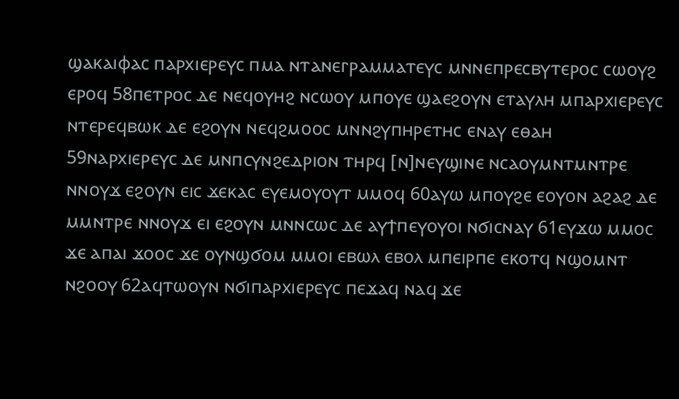ϣⲁⲕⲁⲓⲫⲁⲥ ⲡⲁⲣⲭⲓⲉⲣⲉⲩⲥ ⲡⲙⲁ ⲛⲧⲁⲛⲉⲅⲣⲁⲙⲙⲁⲧⲉⲩⲥ ⲙⲛⲛⲉⲡⲣⲉⲥⲃⲩⲧⲉⲣⲟⲥ ⲥⲱⲟⲩϩ ⲉⲣⲟϥ 58ⲡⲉⲧⲣⲟⲥ ⲇⲉ ⲛⲉϥⲟⲩⲏϩ ⲛⲥⲱⲟⲩ ⲙⲡⲟⲩⲉ ϣⲁⲉϩⲟⲩⲛ ⲉⲧⲁⲩⲗⲏ ⲙⲡⲁⲣⲭⲓⲉⲣⲉⲩⲥ ⲛⲧⲉⲣⲉϥⲃⲱⲕ ⲇⲉ ⲉϩⲟⲩⲛ ⲛⲉϥϩⲙⲟⲟⲥ ⲙⲛⲛϩⲩⲡⲏⲣⲉⲧⲏⲥ ⲉⲛⲁⲩ ⲉⲑⲁⲏ 59ⲛⲁⲣⲭⲓⲉⲣⲉⲩⲥ ⲇⲉ ⲙⲛⲡⲥⲩⲛϩⲉⲇⲣⲓⲟⲛ ⲧⲏⲣϥ [ⲛ]ⲛⲉⲩϣⲓⲛⲉ ⲛⲥⲁⲟⲩⲙⲛⲧⲙⲛⲧⲣⲉ ⲛⲛⲟⲩϫ ⲉϩⲟⲩⲛ ⲉⲓⲥ ϫⲉⲕⲁⲥ ⲉⲩⲉⲙⲟⲩⲟⲩⲧ ⲙⲙⲟϥ 60ⲁⲩⲱ ⲙⲡⲟⲩϩⲉ ⲉⲟⲩⲟⲛ ⲁϩⲁϩ ⲇⲉ ⲙⲙⲛⲧⲣⲉ ⲛⲛⲟⲩϫ ⲉⲓ ⲉϩⲟⲩⲛ ⲙⲛⲛⲥⲱⲥ ⲇⲉ ⲁⲩϯⲡⲉⲩⲟⲩⲟⲓ ⲛϭⲓⲥⲛⲁⲩ 61ⲉⲩϫⲱ ⲙⲙⲟⲥ ϫⲉ ⲁⲡⲁⲓ ϫⲟⲟⲥ ϫⲉ ⲟⲩⲛϣϭⲟⲙ ⲙⲙⲟⲓ ⲉⲃⲱⲗ ⲉⲃⲟⲗ ⲙⲡⲉⲓⲣⲡⲉ ⲉⲕⲟⲧϥ ⲛϣⲟⲙⲛⲧ ⲛϩⲟⲟⲩ 62ⲁϥⲧⲱⲟⲩⲛ ⲛϭⲓⲡⲁⲣⲭⲓⲉⲣⲉⲩⲥ ⲡⲉϫⲁϥ ⲛⲁϥ ϫⲉ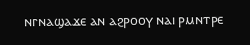ⲛⲅⲛⲁϣⲁϫⲉ ⲁⲛ ⲁϩⲣⲟⲟⲩ ⲛⲁⲓ ⲣⲙⲛⲧⲣⲉ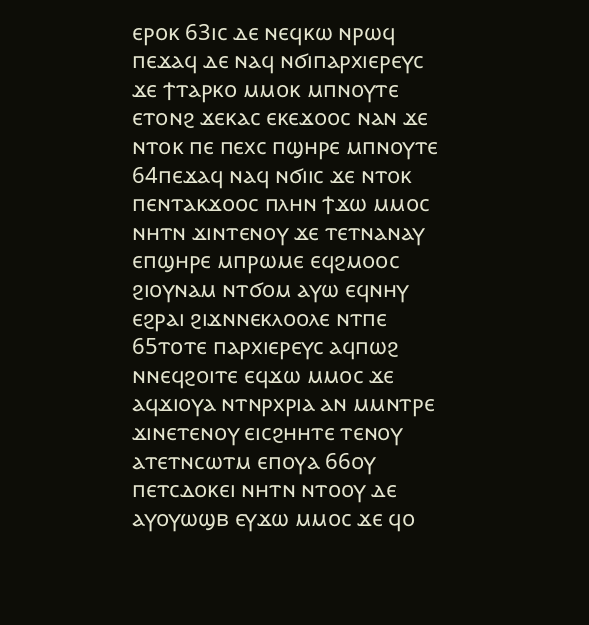ⲉⲣⲟⲕ 63ⲓⲥ ⲇⲉ ⲛⲉϥⲕⲱ ⲛⲣⲱϥ ⲡⲉϫⲁϥ ⲇⲉ ⲛⲁϥ ⲛϭⲓⲡⲁⲣⲭⲓⲉⲣⲉⲩⲥ ϫⲉ ϯⲧⲁⲣⲕⲟ ⲙⲙⲟⲕ ⲙⲡⲛⲟⲩⲧⲉ ⲉⲧⲟⲛϩ ϫⲉⲕⲁⲥ ⲉⲕⲉϫⲟⲟⲥ ⲛⲁⲛ ϫⲉ ⲛⲧⲟⲕ ⲡⲉ ⲡⲉⲭⲥ ⲡϣⲏⲣⲉ ⲙⲡⲛⲟⲩⲧⲉ 64ⲡⲉϫⲁϥ ⲛⲁϥ ⲛϭⲓⲓⲥ ϫⲉ ⲛⲧⲟⲕ ⲡⲉⲛⲧⲁⲕϫⲟⲟⲥ ⲡⲗⲏⲛ ϯϫⲱ ⲙⲙⲟⲥ ⲛⲏⲧⲛ ϫⲓⲛⲧⲉⲛⲟⲩ ϫⲉ ⲧⲉⲧⲛⲁⲛⲁⲩ ⲉⲡϣⲏⲣⲉ ⲙⲡⲣⲱⲙⲉ ⲉϥϩⲙⲟⲟⲥ ϩⲓⲟⲩⲛⲁⲙ ⲛⲧϭⲟⲙ ⲁⲩⲱ ⲉϥⲛⲏⲩ ⲉϩⲣⲁⲓ ϩⲓϫⲛⲛⲉⲕⲗⲟⲟⲗⲉ ⲛⲧⲡⲉ 65ⲧⲟⲧⲉ ⲡⲁⲣⲭⲓⲉⲣⲉⲩⲥ ⲁϥⲡⲱϩ ⲛⲛⲉϥϩⲟⲓⲧⲉ ⲉϥϫⲱ ⲙⲙⲟⲥ ϫⲉ ⲁϥϫⲓⲟⲩⲁ ⲛⲧⲛⲣⲭⲣⲓⲁ ⲁⲛ ⲙⲙⲛⲧⲣⲉ ϫⲓⲛⲉⲧⲉⲛⲟⲩ ⲉⲓⲥϩⲏⲏⲧⲉ ⲧⲉⲛⲟⲩ ⲁⲧⲉⲧⲛⲥⲱⲧⲙ ⲉⲡⲟⲩⲁ 66ⲟⲩ ⲡⲉⲧⲥⲇⲟⲕⲉⲓ ⲛⲏⲧⲛ ⲛⲧⲟⲟⲩ ⲇⲉ ⲁⲩⲟⲩⲱϣⲃ ⲉⲩϫⲱ ⲙⲙⲟⲥ ϫⲉ ϥⲟ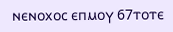ⲛⲉⲛⲟⲭⲟⲥ ⲉⲡⲙⲟⲩ 67ⲧⲟⲧⲉ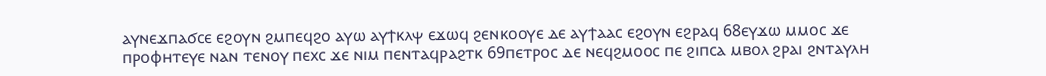ⲁⲩⲛⲉϫⲡⲁϭⲥⲉ ⲉϩⲟⲩⲛ ϩⲙⲡⲉϥϩⲟ ⲁⲩⲱ ⲁⲩϯⲕⲗⲯ ⲉϫⲱϥ ϩⲉⲛⲕⲟⲟⲩⲉ ⲇⲉ ⲁⲩϯⲁⲁⲥ ⲉϩⲟⲩⲛ ⲉϩⲣⲁϥ 68ⲉⲩϫⲱ ⲙⲙⲟⲥ ϫⲉ ⲡⲣⲟⲫⲏⲧⲉⲩⲉ ⲛⲁⲛ ⲧⲉⲛⲟⲩ ⲡⲉⲭⲥ ϫⲉ ⲛⲓⲙ ⲡⲉⲛⲧⲁϥⲣⲁϩⲧⲕ 69ⲡⲉⲧⲣⲟⲥ ⲇⲉ ⲛⲉϥϩⲙⲟⲟⲥ ⲡⲉ ϩⲓⲡⲥⲁ ⲙⲃⲟⲗ ϩⲣⲁⲓ ϩⲛⲧⲁⲩⲗⲏ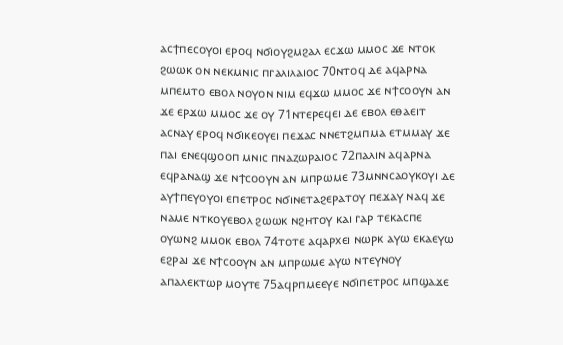ⲁⲥϯⲡⲉⲥⲟⲩⲟⲓ ⲉⲣⲟϥ ⲛϭⲓⲟⲩϩⲙϩⲁⲗ ⲉⲥϫⲱ ⲙⲙⲟⲥ ϫⲉ ⲛⲧⲟⲕ ϩⲱⲱⲕ ⲟⲛ ⲛⲉⲕⲙⲛⲓⲥ ⲡⲅⲁⲗⲓⲗⲁⲓⲟⲥ 70ⲛⲧⲟϥ ⲇⲉ ⲁϥⲁⲣⲛⲁ ⲙⲡⲉⲙⲧⲟ ⲉⲃⲟⲗ ⲛⲟⲩⲟⲛ ⲛⲓⲙ ⲉϥϫⲱ ⲙⲙⲟⲥ ϫⲉ ⲛϯⲥⲟⲟⲩⲛ ⲁⲛ ϫⲉ ⲉⲣϫⲱ ⲙⲙⲟⲥ ϫⲉ ⲟⲩ 71ⲛⲧⲉⲣⲉϥⲉⲓ ⲇⲉ ⲉⲃⲟⲗ ⲉⲑⲁⲉⲓⲧ ⲁⲥⲛⲁⲩ ⲉⲣⲟϥ ⲛϭⲓⲕⲉⲟⲩⲉⲓ ⲡⲉϫⲁⲥ ⲛⲛⲉⲧϩⲙⲡⲙⲁ ⲉⲧⲙⲙⲁⲩ ϫⲉ ⲡⲁⲓ ⲉⲛⲉϥϣⲟⲟⲡ ⲙⲛⲓⲥ ⲡⲛⲁⲍⲱⲣⲁⲓⲟⲥ 72ⲡⲁⲗⲓⲛ ⲁϥⲁⲣⲛⲁ ⲉϥⲣⲁⲛⲁϣ ϫⲉ ⲛϯⲥⲟⲟⲩⲛ ⲁⲛ ⲙⲡⲣⲱⲙⲉ 73ⲙⲛⲛⲥⲁⲟⲩⲕⲟⲩⲓ ⲇⲉ ⲁⲩϯⲡⲉⲩⲟⲩⲟⲓ ⲉⲡⲉⲧⲣⲟⲥ ⲛϭⲓⲛⲉⲧⲁϩⲉⲣⲁⲧⲟⲩ ⲡⲉϫⲁⲩ ⲛⲁϥ ϫⲉ ⲛⲁⲙⲉ ⲛⲧⲕⲟⲩⲉⲃⲟⲗ ϩⲱⲱⲕ ⲛϩⲏⲧⲟⲩ ⲕⲁⲓ ⲅⲁⲣ ⲧⲉⲕⲁⲥⲡⲉ ⲟⲩⲱⲛϩ ⲙⲙⲟⲕ ⲉⲃⲟⲗ 74ⲧⲟⲧⲉ ⲁϥⲁⲣⲭⲉⲓ ⲛⲱⲣⲕ ⲁⲩⲱ ⲉⲕⲁⲉⲩⲱ ⲉϩⲣⲁⲓ ϫⲉ ⲛϯⲥⲟⲟⲩⲛ ⲁⲛ ⲙⲡⲣⲱⲙⲉ ⲁⲩⲱ ⲛⲧⲉⲩⲛⲟⲩ ⲁⲡⲁⲗⲉⲕⲧⲱⲣ ⲙⲟⲩⲧⲉ 75ⲁϥⲣⲡⲙⲉⲉⲩⲉ ⲛϭⲓⲡⲉⲧⲣⲟⲥ ⲙⲡϣⲁϫⲉ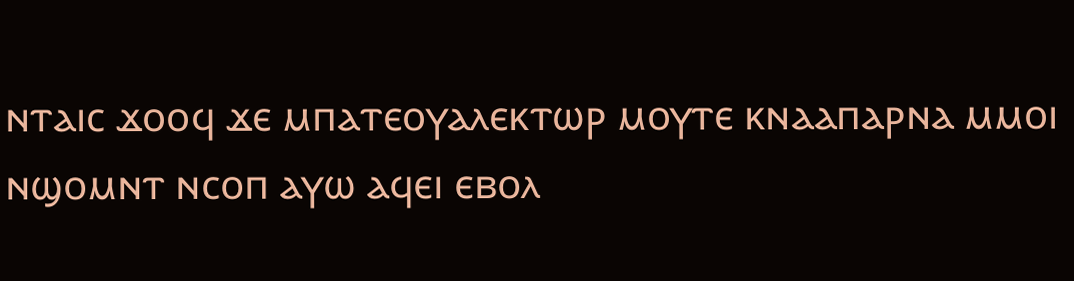ⲛⲧⲁⲓⲥ ϫⲟⲟϥ ϫⲉ ⲙⲡⲁⲧⲉⲟⲩⲁⲗⲉⲕⲧⲱⲣ ⲙⲟⲩⲧⲉ ⲕⲛⲁⲁⲡⲁⲣⲛⲁ ⲙⲙⲟⲓ ⲛϣⲟⲙⲛⲧ ⲛⲥⲟⲡ ⲁⲩⲱ ⲁϥⲉⲓ ⲉⲃⲟⲗ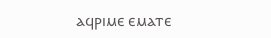ⲁϥⲣⲓⲙⲉ ⲉⲙⲁⲧⲉ